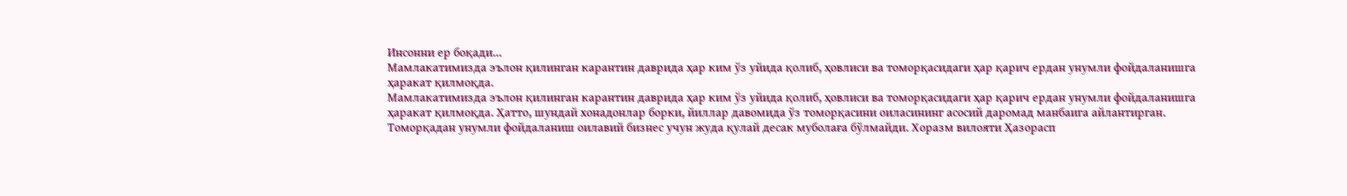Инсонни ер боқади...
Мамлакатимизда эълон қилинган карантин даврида ҳар ким ўз уйида қолиб, ҳовлиси ва томорқасидаги ҳар қарич ердан унумли фойдаланишга ҳаракат қилмоқда.
Мамлакатимизда эълон қилинган карантин даврида ҳар ким ўз уйида қолиб, ҳовлиси ва томорқасидаги ҳар қарич ердан унумли фойдаланишга ҳаракат қилмоқда. Ҳатто, шундай хонадонлар борки, йиллар давомида ўз томорқасини оиласининг асосий даромад манбаига айлантирган.
Томорқадан унумли фойдаланиш оилавий бизнес учун жуда қулай десак муболаға бўлмайди. Хоразм вилояти Ҳазорасп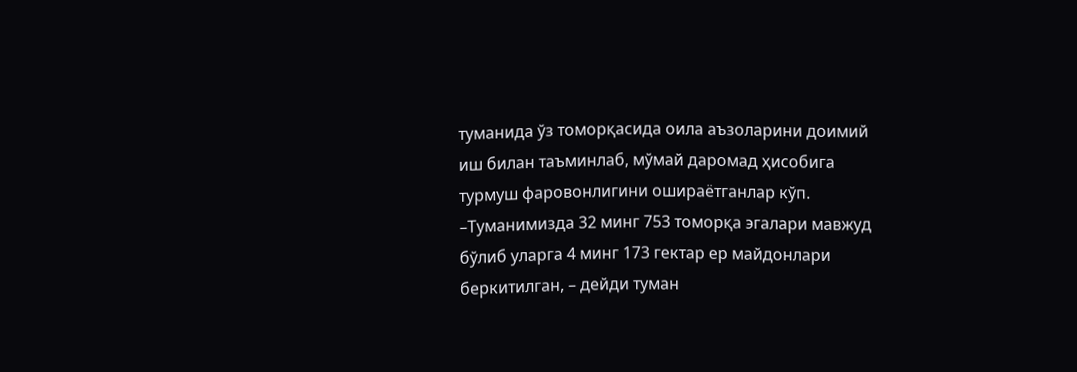туманида ўз томорқасида оила аъзоларини доимий иш билан таъминлаб, мўмай даромад ҳисобига турмуш фаровонлигини ошираётганлар кўп.
–Туманимизда 32 минг 753 томорқа эгалари мавжуд бўлиб уларга 4 минг 173 гектар ер майдонлари беркитилган, – дейди туман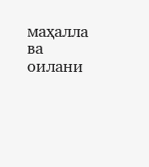маҳалла ва оилани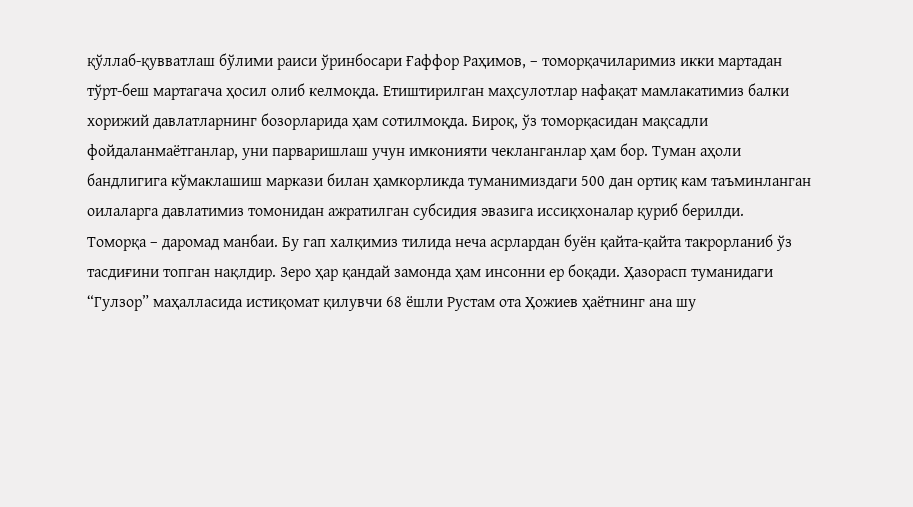қўллаб-қувватлаш бўлими раиси ўринбосари Ғаффор Раҳимов, – томорқачиларимиз икки мартадан тўрт-беш мартагача ҳосил олиб келмоқда. Етиштирилган маҳсулотлар нафақат мамлакатимиз балки хорижий давлатларнинг бозорларида ҳам сотилмоқда. Бироқ, ўз томорқасидан мақсадли фойдаланмаётганлар, уни парваришлаш учун имконияти чекланганлар ҳам бор. Туман аҳоли бандлигига кўмаклашиш маркази билан ҳамкорликда туманимиздаги 500 дан ортиқ кам таъминланган оилаларга давлатимиз томонидан ажратилган субсидия эвазига иссиқхоналар қуриб берилди.
Томорқа – даромад манбаи. Бу гап халқимиз тилида неча асрлардан буён қайта-қайта такрорланиб ўз тасдиғини топган нақлдир. Зеро ҳар қандай замонда ҳам инсонни ер боқади. Ҳазорасп туманидаги “Гулзор” маҳалласида истиқомат қилувчи 68 ёшли Рустам ота Ҳожиев ҳаётнинг ана шу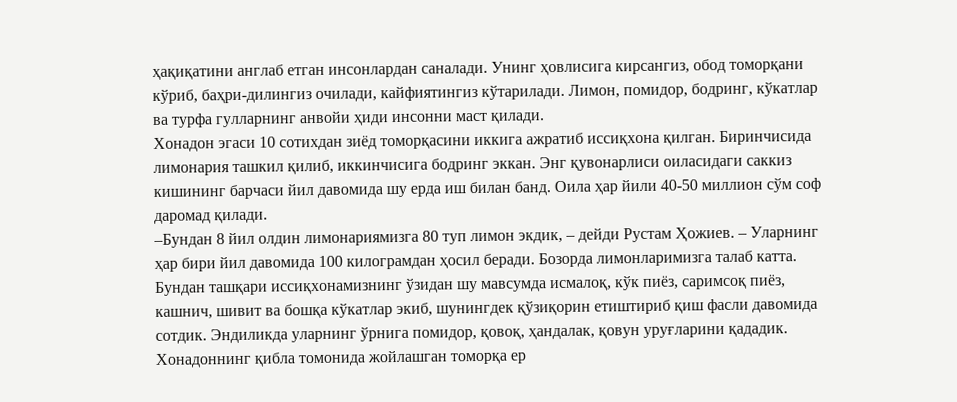ҳақиқатини англаб етган инсонлардан саналади. Унинг ҳовлисига кирсангиз, обод томорқани кўриб, баҳри-дилингиз очилади, кайфиятингиз кўтарилади. Лимон, помидор, бодринг, кўкатлар ва турфа гулларнинг анвойи ҳиди инсонни маст қилади.
Хонадон эгаси 10 сотихдан зиёд томорқасини иккига ажратиб иссиқхона қилган. Биринчисида лимонария ташкил қилиб, иккинчисига бодринг эккан. Энг қувонарлиси оиласидаги саккиз кишининг барчаси йил давомида шу ерда иш билан банд. Оила ҳар йили 40-50 миллион сўм соф даромад қилади.
–Бундан 8 йил олдин лимонариямизга 80 туп лимон экдик, – дейди Рустам Ҳожиев. – Уларнинг ҳар бири йил давомида 100 килограмдан ҳосил беради. Бозорда лимонларимизга талаб катта. Бундан ташқари иссиқхонамизнинг ўзидан шу мавсумда исмалоқ, кўк пиёз, саримсоқ пиёз, кашнич, шивит ва бошқа кўкатлар экиб, шунингдек қўзиқорин етиштириб қиш фасли давомида сотдик. Эндиликда уларнинг ўрнига помидор, қовоқ, ҳандалак, қовун уруғларини қададик.
Хонадоннинг қибла томонида жойлашган томорқа ер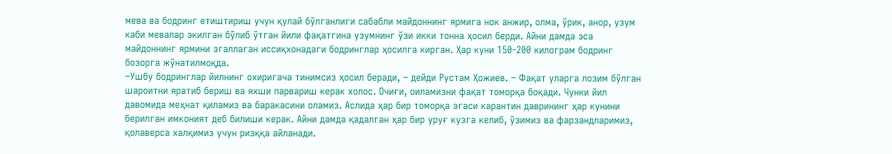мева ва бодринг етиштириш учун қулай бўлганлиги сабабли майдоннинг ярмига нок анжир, олма, ўрик, анор, узум каби мевалар экилган бўлиб ўтган йили фақатгина узумнинг ўзи икки тонна ҳосил берди. Айни дамда эса майдоннинг ярмини эгаллаган иссиқхонадаги бодринглар ҳосилга кирган. Ҳар куни 150-200 килограм бодринг бозорга жўнатилмоқда.
–Ушбу бодринглар йилнинг охиригача тинимсиз ҳосил беради, – дейди Рустам Ҳожиев. – Фақат уларга лозим бўлган шароитни яратиб бериш ва яхши парвариш керак холос. Очиғи, оиламизни фақат томорқа боқади. Чунки йил давомида меҳнат қиламиз ва баракасини оламиз. Аслида ҳар бир томорқа эгаси карантин даврининг ҳар кунини берилган имконият деб билиши керак. Айни дамда қадалган ҳар бир уруғ кузга келиб, ўзимиз ва фарзандларимиз, қолаверса халқимиз учун ризққа айланади.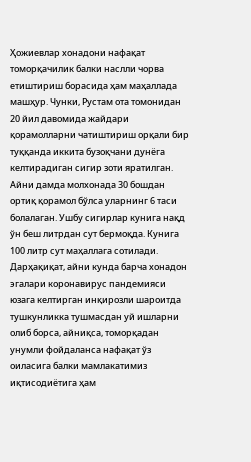Ҳожиевлар хонадони нафақат томорқачилик балки наслли чорва етиштириш борасида ҳам маҳаллада машҳур. Чунки, Рустам ота томонидан 20 йил давомида жайдари қорамолларни чатиштириш орқали бир туққанда иккита бузоқчани дунёга келтирадиган сигир зоти яратилган. Айни дамда молхонада 30 бошдан ортиқ қорамол бўлса уларнинг 6 таси болалаган. Ушбу сигирлар кунига нақд ўн беш литрдан сут бермоқда. Кунига 100 литр сут маҳаллага сотилади.
Дарҳақиқат, айни кунда барча хонадон эгалари коронавирус пандемияси юзага келтирган инқирозли шароитда тушкунликка тушмасдан уй ишларни олиб борса, айниқса, томорқадан унумли фойдаланса нафақат ўз оиласига балки мамлакатимиз иқтисодиётига ҳам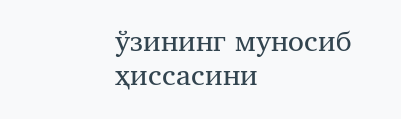ўзининг муносиб ҳиссасини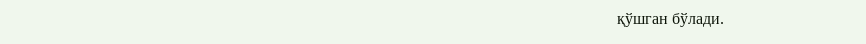қўшган бўлади.